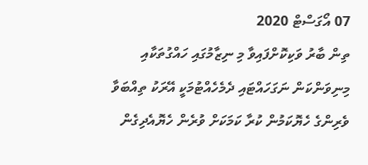07 އޯގަސްޓް 2020
ތިން ބާރު ވަކިކޮށްފައިވާ މި ނިޒާމުގައި ހައްގުތަކާއި މިނިވަންކަން ނަގަހައްޓައި ދެމެހެއްޓުމަކީ އޭރަކު ތިއްބަވާ ވެރިންގެ ހެޔޮކަމުން ކުރާ ކަމަކަށް ވުރެން ހެޔޮއެދިގެން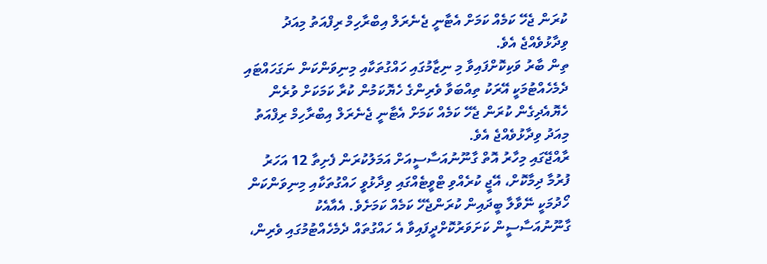ކުރަން ޖެހޭ ކަމެއް ކަމަށް އެޓާނީ ޖެނެރަލް އިބްރާހިމް ރިފްއަތު މިއަދު ވިދާޅުވެއްޖެ އެވެ.
ތިން ބާރު ވަކިކޮށްފައިވާ މި ނިޒާމުގައި ހައްގުތަކާއި މިނިވަންކަން ނަގަހައްޓައި ދެމެހެއްޓުމަކީ އޭރަކު ތިއްބަވާ ވެރިންގެ ހެޔޮކަމުން ކުރާ ކަމަކަށް ވުރެން ހެޔޮއެދިގެން ކުރަން ޖެހޭ ކަމެއް ކަމަށް އެޓާނީ ޖެނެރަލް އިބްރާހިމް ރިފްއަތު މިއަދު ވިދާޅުވެއްޖެ އެވެ.
ރާއްޖޭގައި މިހާރު އޮތް ގާނޫނުއަސާސީއަށް އަމަލުކުރަން ފެށިތާ 12 އަހަރު ފުރުމާ ދިމާކޮށް، އޭޖީ ކުރެއްވި ޓްވީޓެއްގައި ވިދާޅުވީ ހައްގުތަކާއި މިނިވަންކަން ހޯދުމަކީ ނޭވާލާ ބީދައިން ކުރަންޖެހޭ ކަމެއް ކަމަށެވެ. އެއާއެކު ގާނޫނުއަސާސީން ކަށަވަރުކޮށްދީފައިވާ އެ ހައްގުތައް ދެމެހެއްޓުމުގައި ވެރިން،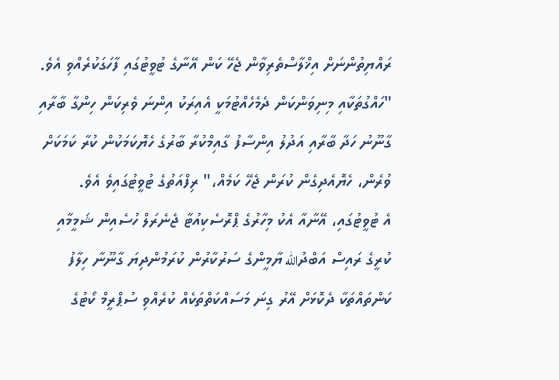ރައްޔިތުންނަށް އިޚްލާސްތެރިވާން ޖެހޭ ކަން އޭނާގެ ޓުވީޓުގައި ފާހަގަކުރެއްވި އެވެ.
"ހައްގުތަކާއި މިނިވަންކަން ދެމެހެއްޓުމަކީ އެއިރަކު އިންނަ ވެރިކަން ހިންގާ ބާރާއި ގާނޫނު ހަދާ ބާރާއި އަދުލު އިންސާފު ގާއިމްކުރާ ބާރުގެ ހެޔޮކަމަކުން ކުރާ ކަމަކަށް ވުރެން، ހެޔޮއެދިގެން ކުރަން ޖެހޭ ކަމެއް،" ރިފްއަތުގެ ޓުވީޓުގައިވެ އެވެ.
އެ ޓުވީޓުގައި، އޭނާއާ އެކު މިހާރުގެ ޕްރޮސެކިއުޓާ ޖެނެރަލް ހުސެއިން ޝަމީމާއި ކުރީގެ ރައިސް އަބްދުالله ޔާމީންގެ ސަރުކާރުން ކުރަމުންދިޔަ ގާނޫނާ ހިލާފު ކަންތައްތަކާ ދެކޮޅަށް އޭރު ގިނަ މަސައްކަތްތަކެއް ކުރެއްވި ސުޕްރީމް ކޯޓުގެ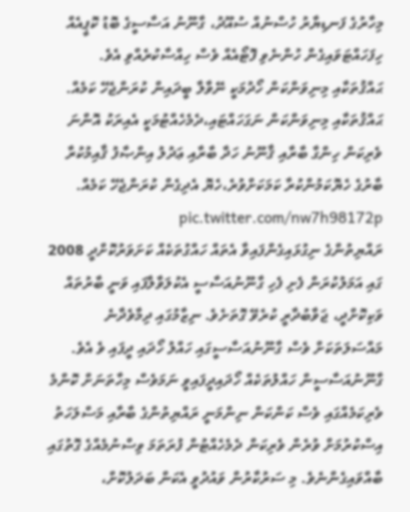މިހާރުގެ ފަނޑިޔާރު ހުސްނުއް ސުއޫދު، ގާނޫނު އަސާސީގެ ބޮޑު ކޮޕީއެއް ހިފަހައްޓަވައިގެން ހުންނެވި ފޮޓޯއެއް ވެސް ހިއްސާކުރެއްވި އެވެ.
ޙައްޤުތަކާއި މިނިވަންކަން ހޯދުމަކީ ނޭވާލާ ބީދައިން ކުރަންޖެހޭ ކަމެއް. ޙައްޤުތަކާއި މިނިވަންކަން ނަގަހައްޓައި،ދެމެހެއްޓުމަކީ އެއިރަކު އޮންނަ ވެރިކަން ހިންގާ ބާރާއި ޤާނޫނު ހަދާ ބާރާއި ޢަދުލު އިންޞާފު ޤާއިމުކުރާ ބާރުގެ ހެޔޮކަމުންކުރާ ކަމަކަށްވުރެ،ހެޔޮ އެދިގެން ކުރަންޖެހޭ ކަމެއް. pic.twitter.com/nw7h98172p
ރައްޔިތުންގެ ނިގުޅައިގެންފައިވާ އެތައް ހައްގުތަކެއް ކަށަވަރުކޮށްދީ 2008 ގައި އަމަލުކުރަން ފެށި ފެހި ގާނޫނުއަސާސީ އެކުލަވާލާފައި ވަނީ ބާރުތައް ވަކިކޮށްދީ، ޖަވާބުދާރީ ކުރެވޭ ގޮތަށެވެ. ނިޒާމުގައި ދިމާވެދާނެ މައްސަލަތަކަށް ވެސް ގާނޫނުއަސާސީގައި ހައްލު ހޯދައި ދީފައި ވެ އެވެ.
ގާނޫނުއަސާސީން ހައްލުތަކެއް ހޯދައިދީފައިވީ ނަމަވެސް މިހާތަނަށް ކޮންމެ ވެރިކަމެއްގައި ވެސް ކަންކަން ނިންމަނީ ރައްޔިތުންގެ ބާރާއި މަސްލަހަތު އިސްކުރުމަށް ވުރެން ވެރިކަން ދެމެހެއްޓުން ފުރަތަމަ ވިސްނުމެއްގެ ގޮތުގައި ބާއްވައިގެންނެވެ. މި ސަރުކާރުން ވައުދުވީ އެކަން ބަދަލުކޮށް،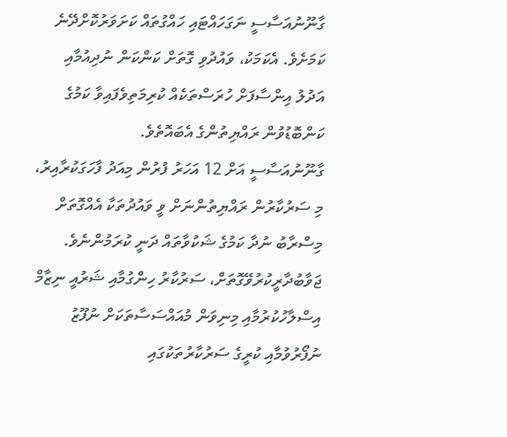ގާނޫނުއަސާސީ ނަގަހައްޓައި ހައްގުތައް ކަށަވަރުކޮށްދޭނެ ކަމަށެވެ. އެކަމަކު، ވައުދުވި ގޮތަށް ކަންކަން ނުދިއުމާއި އަދުލު އިންސާފަށް ހުރަސްތަކެއް ކުރިމަތިވެފައިވާ ކަމުގެ ކަންބޮޑުވުން ރައްޔިތުންގެ އެބައޮތެވެ.
ގާނޫނުއަސާސީ އަށް 12 އަހަރު ފުރުން މިއަދު ފާހަގަކުރާއިރު، މި ސަރުކާރުން ރައްޔިތުންނަށް ވީ ވައުދުތަކާ އެއްގޮތަށް މިސްރާބު ނުދާ ކަމުގެ ޝަކުވާތައް ދަނީ ކުރަމުންނެވެ. ޖަވާބުދާރީކުރުވޭގޮތަށް، ސަރުކާރު ހިންގުމާއި ޝަރުއީ ނިޒާމް އިސްލާހުކުރުމާއި މިނިވަން މުއައްސަސާތަކަށް ނުފޫޒު ނުފޯރުވުމާއި ކުރީގެ ސަރުކާރުތަކުގައި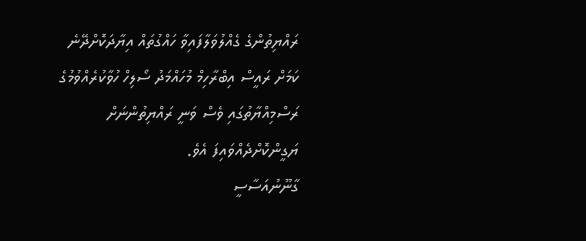ރައްޔިތުންގެ ގެއްލުވަލާފައިވާ ހައްގުތައް އިޔާދަކޮށްދޭނެ ކަމަށް ރައީސް އިބްރާހިމް މުހައްމަދު ސޯލިހް ހުވާކުރެއްވުމުގެ ރަސްމިއްޔާތުގައި ވެސް ވަނީ ރައްޔިތުންނަށް ޔަގީންކޮށްދެއްވައިފަ އެވެ.
ގާނޫނުއަސާސީ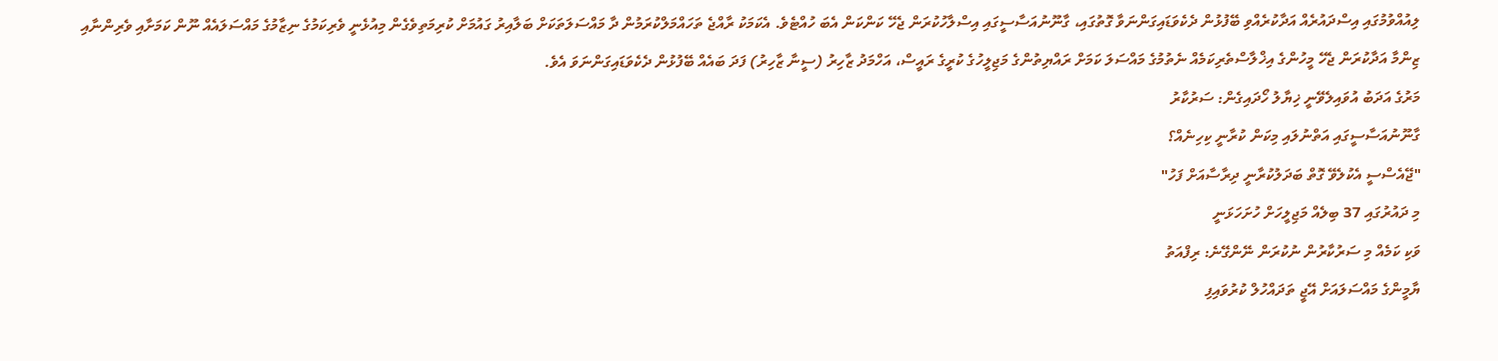ލިއުއްވުމުގައި އިސްދައުރެއް އަދާކުރެއްވި ބޭފުޅުން ދެކެވަޑައިގަންނަވާ ގޮތުގައި، ގާނޫނުއަސާސީގައި އިސްލާހުކުރަން ޖެހޭ ކަންކަން އެބަ ހުއްޓެވެ. އެކަމަކު ރާއްޖެ ތަހައްމަލްކުރަމުން ދާ މައްސަލަތަކަށް ބަލާއިރު ގައުމަށް ކުރިމަތިވެގެން މިއުޅެނީ ވެރިކަމުގެ ނިޒާމުގެ މައްސަލައެއް ނޫން ކަމަށާއި ވެރިންނާއި ޒިންމާ އަދާކުރަން ޖެހޭ މީހުންގެ އިޚްލާސްތެރިކަމެއް ނެތުމުގެ މައްސަލަ ކަމަށް ރައްޔިތުންގެ މަޖިލީހުގެ ކުރީގެ ރައީސް، އަހްމަދު ޒާހިރު (ސީނާ ޒާހިރު) ފަދަ ބައެއް ބޭފުޅުން ދެކެވަޑައިގަންނަވަ އެވެ.
މަރުގެ އަދަބު އުވައިލެވޭނީ ޚިޔާލު ހޯދައިގެން: ސަރުކާރު
ގާނޫނުއަސާސީގައި އަތްނުލައި މިކަން ކުރާނީ ކިހިނެއް؟
"ޖޭއެސްސީ އެކުލެވޭ ގޮތް ބަދަލުކުރާނީ ދިރާސާއަށް ފަހު"
މި ދައުރުގައި 37 ބިލެއް މަޖިލީހަށް ހުށަހަޅަނީ
ވަކި ކަމެއް މި ސަރުކާރުން ނުކުރަން ނޭންގޭނެ: ރިފްއަތު
ޔާމީންގެ މައްސަލައަށް އޭޖީ ތަދައްހުލް ކުރުވައިފި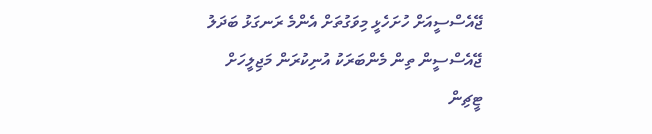ޖޭއެސްސީއަށް ހުށަހެޅީ މިވަގުތަށް އެންމެ ރަނގަޅު ބަދަލު
ޖޭއެސްސީން ތިން މެންބަރަކު އުނިކުރަން މަޖިލީހަށް
ޓީޗިން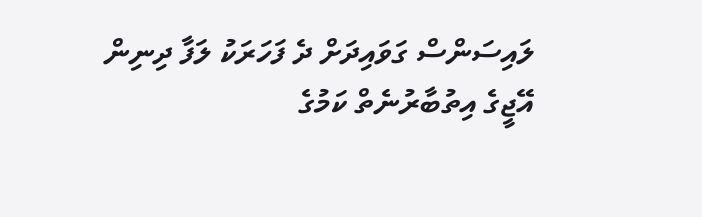ލައިސަންސް ގަވައިދަށް ދެ ފަހަރަކު ލަފާ ދިނިން
އޭޖީގެ އިތުބާރުނެތް ކަމުގެ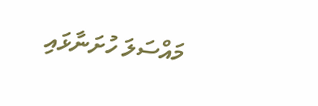މައްސަލަ ހުށަނާޅައި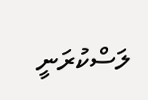ލަސްކުރަނީ